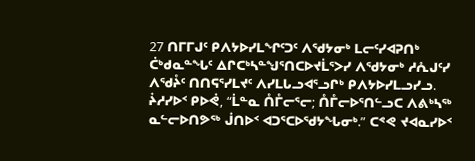27 ᑎᒥᒥᒍᑦ ᑭᐱᔭᐅᓯᒪᖏᑦᑐᑦ ᐱᖁᔭᓂᒃ ᒪᓕᑦᓯᐊᕈᑎᒃ ᑖᒃᑯᓇᓐᖓᑦ ᐃᒋᑕᒃᓴᓐᖑᕐᑎᑕᐅᔪᒫᕐᐳᓯ ᐱᖁᔭᓂᒃ ᓱᕅᒍᑦᓯ ᐱᖁᔧᑦ ᑎᑎᕋᕐᓯᒪᔪᑦ ᐱᓯᒪᒐᓗᐊᕐᓗᒋᒃ ᑭᐱᔭᐅᓯᒪᓗᓯᓗ.
ᔩᓱᓯᐅᑉ ᑭᐅᕚ, “ᒫᓐᓇ ᑍᒤᓕᕐᓕ; ᑍᒤᓕᐅᕐᑎᓪᓗᑕ ᐱᕕᒃᓴᖅ ᓇᓪᓕᐅᑎᕗᖅ ᒎᑎᐅᑉ ᐊᑐᕐᑕᐅᖁᔭᖓᓂᒃ.” ᑕᕝᕙ ᔪᐊᓇᓯᐅᑉ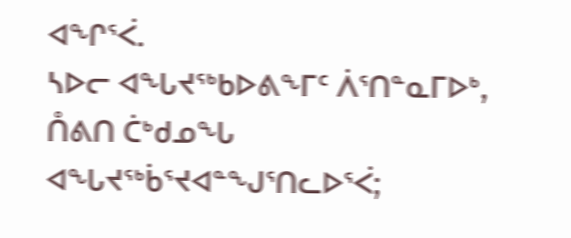ᐊᖏᕐᐹ.
ᓴᐅᓕ ᐊᖓᔪᖅᑲᐅᕕᖕᒥᑦ ᐲᕐᑎᓐᓇᒥᐅᒃ, ᑍᕕᑎ ᑖᒃᑯᓄᖓ ᐊᖓᔪᖅᑳᕐᔪᐊᓐᖑᕐᑎᓚᐅᕐᐹ;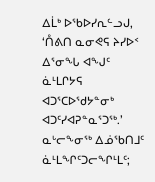ᐃᒫᒃ ᐅᖃᐅᓯᕆᓪᓗᒍ, ‘ᑍᕕᑎ ᓇᓂᕙᕋ ᔨᓯᐅᑉ ᐃᕐᓂᖓ ᐊᖑᑦ ᓈᒻᒪᒋᔭᕋ ᐊᑐᕐᑕᐅᖁᔭᓐᓂᒃ ᐊᑐᑦᓯᐊᕈᓐᓇᕐᑐᖅ.’
ᓇᒡᓕᖕᓂᖅ ᐃᓅᖃᑎᒧᑦ ᓈᒻᒪᖏᑦᑐᓕᖏᒻᒪᑦ;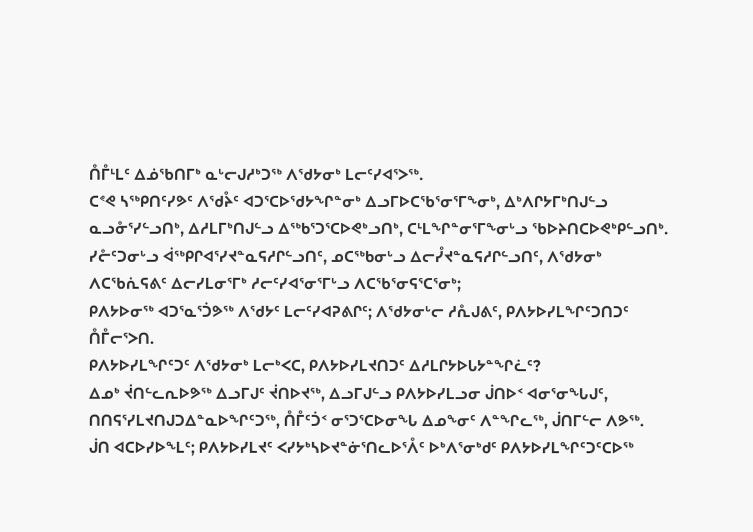ᑍᒤᒻᒪᑦ ᐃᓅᖃᑎᒥᒃ ᓇᒡᓕᒍᓱᒃᑐᖅ ᐱᖁᔭᓂᒃ ᒪᓕᑦᓯᐊᕐᐳᖅ.
ᑕᕝᕙ ᓴᖅᑭᑎᑦᓯᕗᑦ ᐱᖁᔧᑦ ᐊᑐᕐᑕᐅᖁᔭᖏᓐᓂᒃ ᐃᓗᒥᐅᑕᖃᕐᓂᕐᒥᖕᓂᒃ, ᐃᒃᐱᒋᔭᒥᒃᑎᒍᓪᓗ ᓇᓗᓁᕐᓯᓪᓗᑎᒃ, ᐃᓱᒪᒥᒃᑎᒍᓪᓗ ᐃᖅᑲᕐᑐᕐᑕᐅᕙᒃᓗᑎᒃ, ᑕᒻᒪᖏᓐᓂᕐᒥᖕᓂᒡᓗ ᖃᐅᔨᑎᑕᐅᕙᒃᑭᓪᓗᑎᒃ.
ᓯᓔᑦᑐᓂᒡᓗ ᐋᖅᑭᒋᐊᕐᓯᔪᓐᓇᕋᓱᒋᓪᓗᑎᑦ, ᓄᑕᖅᑲᓂᒡᓗ ᐃᓕᓮᔪᓐᓇᕋᓱᒋᓪᓗᑎᑦ, ᐱᖁᔭᓂᒃ ᐱᑕᖃᕇᕋᕕᑦ ᐃᓕᓯᒪᓂᕐᒥᒃ ᓱᓕᑦᓯᐊᕐᓂᕐᒥᒡᓗ ᐱᑕᖃᕐᓂᕋᕐᑕᕐᓂᒃ;
ᑭᐱᔭᐅᓂᖅ ᐊᑐᕐᓇᕐᑑᕗᖅ ᐱᖁᔭᑦ ᒪᓕᑦᓯᐊᕈᕕᒋᑦ; ᐱᖁᔭᓂᒡᓕ ᓱᕅᒍᕕᑦ, ᑭᐱᔭᐅᓯᒪᖏᑦᑐᑎᑐᑦ ᑍᒤᓕᕐᐳᑎ.
ᑭᐱᔭᐅᓯᒪᖏᑦᑐᑦ ᐱᖁᔭᓂᒃ ᒪᓕᒃᐸᑕ, ᑭᐱᔭᐅᓯᒪᔪᑎᑐᑦ ᐃᓱᒪᒋᔭᐅᒐᔭᓐᖏᓛᑦ?
ᐃᓄᒃ ᔫᑎᓪᓚᕆᐅᕗᖅ ᐃᓗᒥᒍᑦ ᔫᑎᐅᔪᖅ, ᐃᓗᒥᒍᓪᓗ ᑭᐱᔭᐅᓯᒪᓗᓂ ᒎᑎᐅᑉ ᐊᓂᕐᓂᖓᒍᑦ, ᑎᑎᕋᕐᓯᒪᔪᑎᒍᑐᐃᓐᓇᐅᖏᑦᑐᖅ, ᑍᒤᑦᑑᑉ ᓂᕐᑐᕐᑕᐅᓂᖓ ᐃᓄᖕᓂᑦ ᐱᓐᖏᓚᖅ, ᒎᑎᒥᓪᓕ ᐱᕗᖅ.
ᒎᑎ ᐊᑕᐅᓯᐅᖕᒪᑦ; ᑭᐱᔭᐅᓯᒪᔪᑦ ᐸᓯᔭᒃᓴᐅᔪᓐᓃᕐᑎᓚᐅᕐᐰᑦ ᐅᒃᐱᕐᓂᒃᑯᑦ ᑭᐱᔭᐅᓯᒪᖏᑦᑐᑦᑕᐅᖅ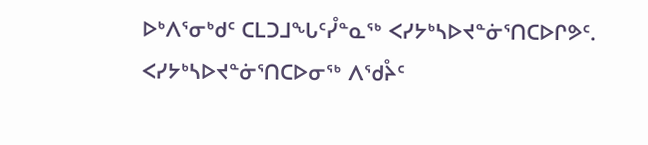ᐅᒃᐱᕐᓂᒃᑯᑦ ᑕᒪᑐᒧᖓᑦᓮᓐᓇᖅ ᐸᓯᔭᒃᓴᐅᔪᓐᓃᕐᑎᑕᐅᒋᕗᑦ.
ᐸᓯᔭᒃᓴᐅᔪᓐᓃᕐᑎᑕᐅᓂᖅ ᐱᖁᔧᑦ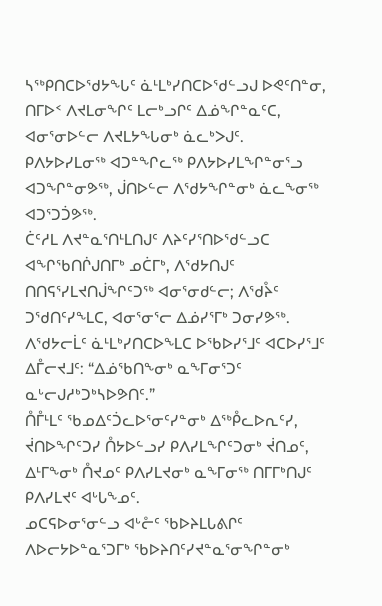ᓴᖅᑭᑎᑕᐅᖁᔭᖓᑦ ᓈᒻᒪᒃᓯᑎᑕᐅᖁᓪᓗᒍ ᐅᕙᑦᑎᓐᓂ, ᑎᒥᐅᑉ ᐱᔪᒪᓂᖏᑦ ᒪᓕᒃᓗᒋᑦ ᐃᓅᖏᓐᓇᑦᑕ, ᐊᓂᕐᓂᐅᓪᓕ ᐱᔪᒪᔭᖓᓂᒃ ᓈᓚᒃᐳᒍᑦ.
ᑭᐱᔭᐅᓯᒪᓂᖅ ᐊᑐᓐᖏᓚᖅ ᑭᐱᔭᐅᓯᒪᖏᓐᓂᕐᓗ ᐊᑐᖏᓐᓂᕗᖅ, ᒎᑎᐅᓪᓕ ᐱᖁᔭᖏᓐᓂᒃ ᓈᓚᖕᓂᖅ ᐊᑐᕐᑐᑑᕗᖅ.
ᑖᑦᓱᒪ ᐱᔪᓐᓇᕐᑎᒻᒪᑎᒍᑦ ᐱᔨᑦᓯᕐᑎᐅᖁᓪᓗᑕ ᐊᖏᖃᑎᒌᒍᑎᒥᒃ ᓄᑖᒥᒃ, ᐱᖁᔭᑎᒍᑦ ᑎᑎᕋᕐᓯᒪᔪᑎᒎᖏᑦᑐᖅ ᐊᓂᕐᓂᑯᓪᓕ; ᐱᖁᔧᑦ ᑐᖁᑎᑦᓯᖕᒪᑕ, ᐊᓂᕐᓂᕐᓕ ᐃᓅᓯᕐᒥᒃ ᑐᓂᓯᕗᖅ.
ᐱᖁᔭᓕᒫᑦ ᓈᒻᒪᒃᓯᑎᑕᐅᖕᒪᑕ ᐅᖃᐅᓯᕐᒧᑦ ᐊᑕᐅᓯᕐᒧᑦ ᐃᒤᓕᔪᒧᑦ: “ᐃᓅᖃᑎᖕᓂᒃ ᓇᖕᒥᓂᕐᑐᑦ ᓇᒡᓕᒍᓱᒃᑐᒃᓴᐅᕗᑎᑦ.”
ᑍᒤᒻᒪᑦ ᖃᓄᐃᑦᑑᓚᐅᕐᓂᑦᓯᓐᓂᒃ ᐃᖅᑬᓚᐅᕆᑦᓯ, ᔫᑎᐅᖏᑦᑐᓯ ᑍᔭᐅᓪᓗᓯ ᑭᐱᓯᒪᖏᑦᑐᓂᒃ ᔫᑎᓄᑦ, ᐃᒻᒥᖕᓂᒃ ᑍᔪᓄᑦ ᑭᐱᓯᒪᔪᓂᒃ ᓇᖕᒥᓂᖅ ᑎᒥᒥᒃᑎᒍᑦ ᑭᐱᓯᒪᔪᑦ ᐊᒡᒐᖕᓄᑦ.
ᓄᑕᕋᐅᓂᕐᓂᓪᓗ ᐊᒡᓔᑦ ᖃᐅᔨᒪᒐᕕᒋᑦ ᐱᐅᓕᔭᐅᓐᓇᕐᑐᒥᒃ ᖃᐅᔨᑎᑦᓯᔪᓐᓇᕐᓂᖏᓐᓂᒃ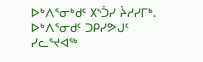ᐅᒃᐱᕐᓂᒃᑯᑦ ᙭ᔅᑑᓯ ᔩᓱᓯᒥᒃ.
ᐅᒃᐱᕐᓂᑯᑦ ᑐᑭᓯᕗᒍᑦ ᓯᓚᕐᔪᐊᖅ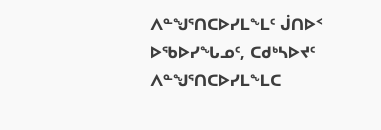ᐱᓐᖑᕐᑎᑕᐅᓯᒪᖕᒪᑦ ᒎᑎᐅᑉ ᐅᖃᐅᓯᖓᓄᑦ, ᑕᑯᒃᓴᐅᔪᑦ ᐱᓐᖑᕐᑎᑕᐅᓯᒪᖕᒪᑕ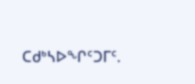ᑕᑯᒃᓴᐅᖏᑦᑐᒥᑦ.